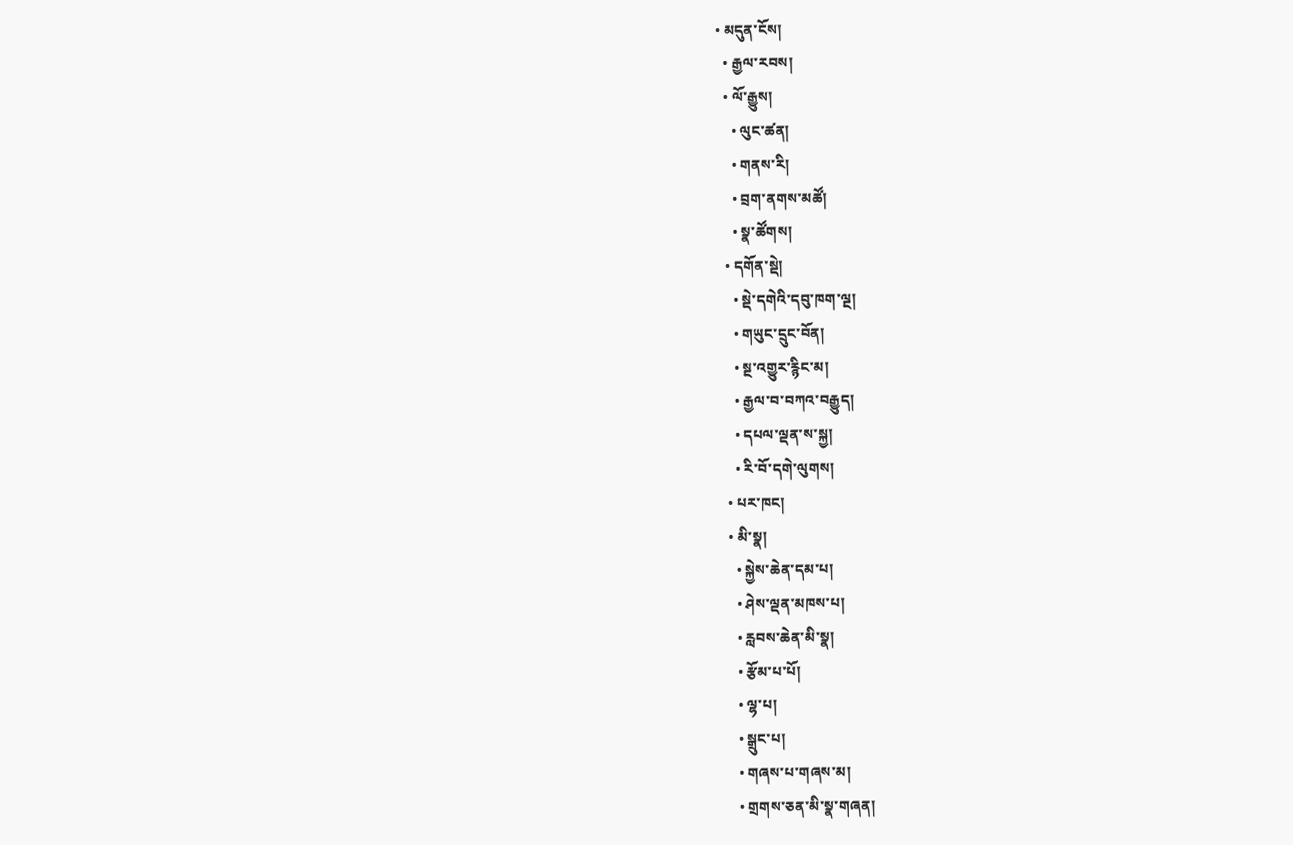• མདུན་ངོས།
  • རྒྱལ་རབས།
  • ལོ་རྒྱུས།
    • ལུང་ཚན།
    • གནས་རི།
    • བྲག་ནགས་མཚོ།
    • སྣ་ཚོགས།
  • དགོན་སྡེ།
    • སྡེ་དགེའི་དབུ་ཁག་ལྔ།
    • གཡུང་དྲུང་བོན།
    • སྔ་འགྱུར་རྙིང་མ།
    • རྒྱལ་བ་བཀའ་བརྒྱུད།
    • དཔལ་ལྡན་ས་སྐྱ།
    • རི་བོ་དགེ་ལུགས།
  • པར་ཁང།
  • མི་སྣ།
    • སྐྱེས་ཆེན་དམ་པ།
    • ཤེས་ལྡན་མཁས་པ།
    • རླབས་ཆེན་མི་སྣ།
    • རྩོམ་པ་པོ།
    • ལྷ་པ།
    • སྒྲུང་པ།
    • གཞས་པ་གཞས་མ།
    • གྲགས་ཅན་མི་སྣ་གཞན།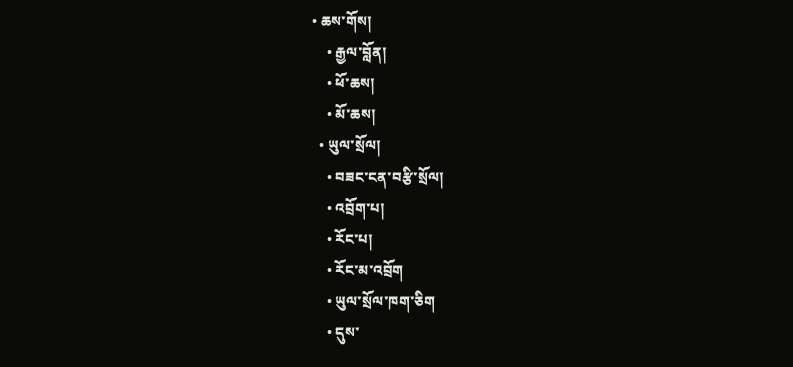• ཆས་གོས།
    • རྒྱལ་བློན།
    • ཕོ་ཆས།
    • མོ་ཆས།
  • ཡུལ་སྲོལ།
    • བཟང་ངན་བརྩི་སྲོལ།
    • འབྲོག་པ།
    • རོང་པ།
    • རོང་མ་འབྲོག
    • ཡུལ་སྲོལ་ཁག་ཅིག
    • དུས་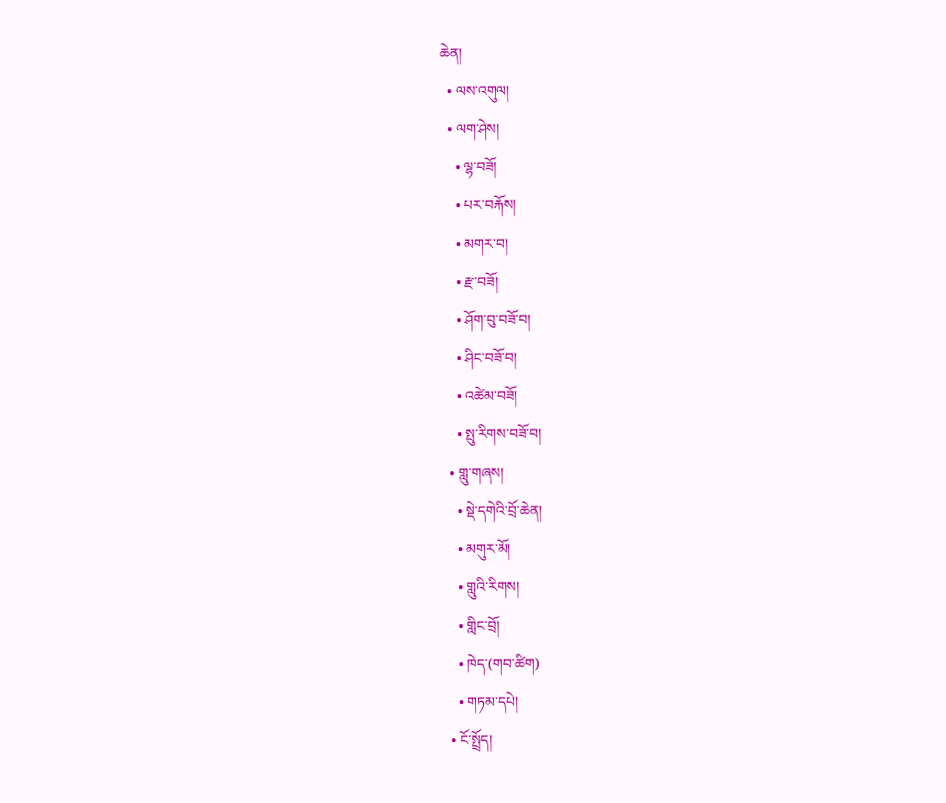ཆེན།
  • ལས་འགུལ།
  • ལག་ཤེས།
    • ལྷ་བཟོ།
    • པར་བརྐོས།
    • མགར་བ།
    • རྫ་བཟོ།
    • ཤོག་བུ་བཟོ་བ།
    • ཤིང་བཟོ་བ།
    • འཚེམ་བཟོ།
    • སྤུ་རིགས་བཟོ་བ།
  • གླུ་གཞས།
    • སྡེ་དགེའི་བྲོ་ཆེན།
    • མགུར་མོ།
    • གླུའི་རིགས།
    • གླིང་བྲོ།
    • ཁེད་(གབ་ཚིག)
    • གཏམ་དཔེ།
  • ངོ་སྤྲོད།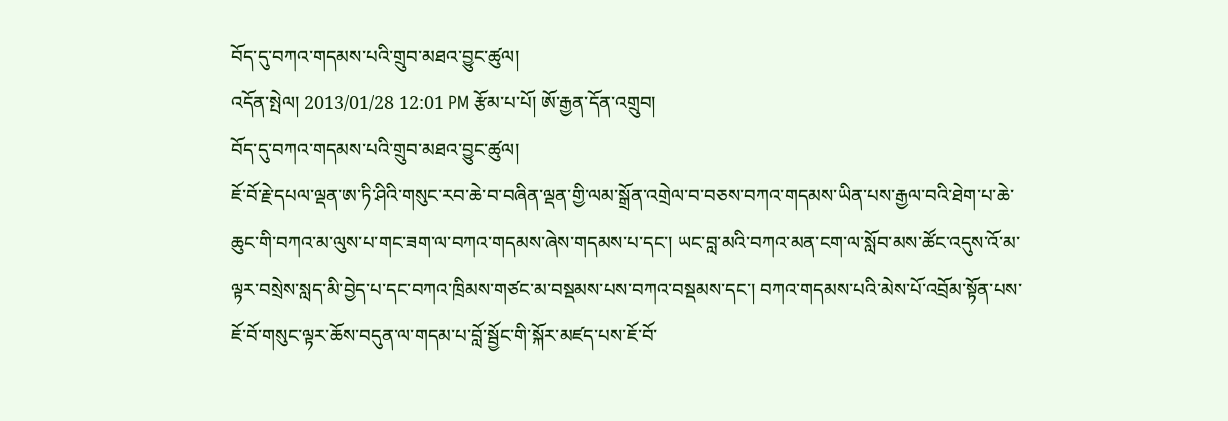བོད་དུ་བཀའ་གདམས་པའི་གྲུབ་མཐའ་བྱུང་ཚུལ།
འདོན་སྤེལ། 2013/01/28 12:01 PM རྩོམ་པ་པོ། ཨོ་རྒྱན་དོན་འགྲུབ།
བོད་དུ་བཀའ་གདམས་པའི་གྲུབ་མཐའ་བྱུང་ཚུལ།
ཇོ་བོ་རྗེ་དཔལ་ལྡན་ཨ་ཏི་ཤིའི་གསུང་རབ་ཆེ་བ་བཞིན་ལྡན་གྱི་ལམ་སྒྲོན་འགྲེལ་བ་བཅས་བཀའ་གདམས་ཡིན་པས་རྒྱལ་བའི་ཐེག་པ་ཆེ་ཆུང་གི་བཀའ་མ་ལུས་པ་གང་ཟག་ལ་བཀའ་གདམས་ཞེས་གདམས་པ་དང་། ཡང་བླ་མའི་བཀའ་མན་ངག་ལ་སློབ་མས་ཚོང་འདུས་འོ་མ་ལྟར་བསྲེས་སླད་མི་བྱེད་པ་དང་བཀའ་ཁྲིམས་གཙང་མ་བསྡམས་པས་བཀའ་བསྡམས་དང་། བཀའ་གདམས་པའི་མེས་པོ་འབྲོམ་སྟོན་པས་ཇོ་བོ་གསུང་ལྟར་ཆོས་བདུན་ལ་གདམ་པ་བློ་སྦྱོང་གི་སྐོར་མཛད་པས་ཇོ་བོ་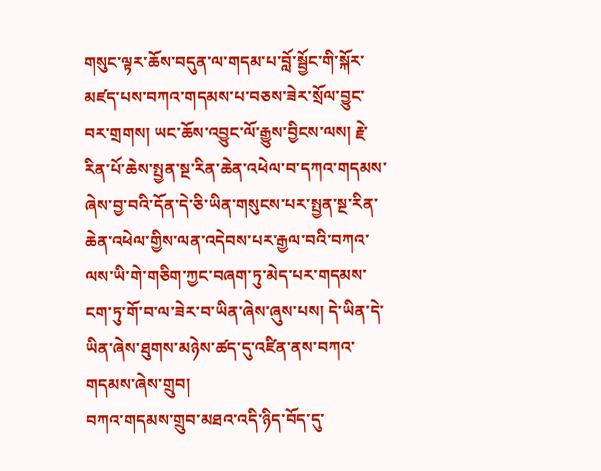གསུང་ལྟར་ཆོས་བདུན་ལ་གདམ་པ་བློ་སྦྱོང་གི་སྐོར་མཛད་པས་བཀའ་གདམས་པ་བཅས་ཟེར་སྲོལ་བྱུང་བར་གྲགས། ཡང་ཆོས་འབྱུང་ལོ་རྒྱུས་བྱིངས་ལས། རྗེ་རིན་པོ་ཆེས་སྤྱན་སྔ་རིན་ཆེན་འཕེལ་བ་དཀའ་གདམས་ཞེས་བྱ་བའི་དོན་དེ་ཅི་ཡིན་གསུངས་པར་སྤྱན་སྔ་རིན་ཆེན་འཕེལ་གྱིས་ལན་འདེབས་པར་རྒྱལ་བའི་བཀའ་ལས་ཡི་གེ་གཅིག་ཀྱང་བཞག་ཏུ་མེད་པར་གདམས་ངག་ཏུ་གོ་བ་ལ་ཟེར་བ་ཡིན་ཞེས་ཞུས་པས། དེ་ཡིན་དེ་ཡིན་ཞེས་ཐུགས་མཉེས་ཚད་དུ་འཛིན་ནས་བཀའ་གདམས་ཞེས་གྲུབ།
བཀའ་གདམས་གྲུབ་མཐའ་འདི་ཉིད་བོད་དུ་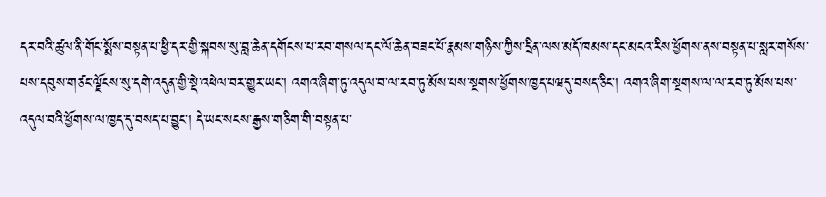དར་བའི་ཚུལ་ནི་གོང་སྨོས་བསྟན་པ་ཕྱི་དར་གྱི་སྐབས་སུ་བླ་ཆེན་དགོངས་པ་རབ་གསལ་དང་ལོ་ཆེན་བཟང་པོ་རྣམས་གཉིས་ཀྱིས་དྲིན་ལས་མདོ་ཁམས་དང་མངའ་རིས་ཕྱོགས་ནས་བསྟན་པ་སླར་གསོས་པས་དབུས་གཙང་ལྗོངས་སུ་དགེ་འདུན་གྱི་སྡེ་འཕེལ་བར་གྱུར་ཡང་། འགའ་ཞིག་ཏུ་འདུལ་བ་ལ་རབ་ཏུ་མོས་པས་སྔགས་ཕྱོགས་ཁྱད་པཝདུ་བསད་ཅིང་། འགའ་ཞིག་སྔགས་ལ་ལ་རབ་ཏུ་མོས་པས་འདུལ་བའི་ཕྱོགས་ལ་ཁྱད་དུ་བསད་པ་བྱུང་། དེ་ཡང་སངས་རྒྱས་གཅིག་གི་བསྟན་པ་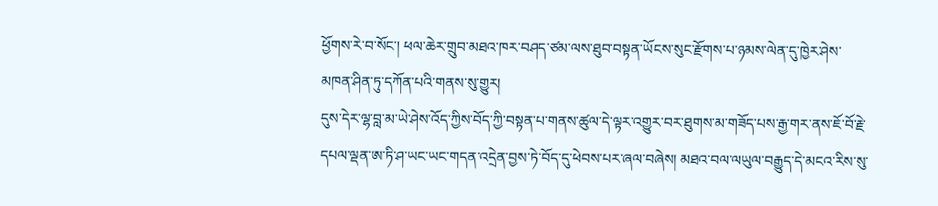ཕྱོགས་རེ་བ་སོང་། ཕལ་ཆེར་གྲུབ་མཐའ་ཁར་བཤད་ཙམ་ལས་ཐུབ་བསྟན་ཡོངས་སུང་རྫོགས་པ་ཉམས་ལེན་དུ་ཁྱེར་ཤེས་མཁན་ཤིན་ཏུ་དཀོན་པའི་གནས་སུ་གྱུར།
དུས་དེར་ལྷ་བླ་མ་ཡེ་ཤེས་འོད་ཀྱིས་བོད་ཀྱི་བསྟན་པ་གནས་ཚུལ་དེ་ལྟར་འགྱུར་བར་ཐུགས་མ་གཟོད་པས་རྒྱ་གར་ནས་ཇོ་བོ་རྗེ་དཔལ་ལྡན་ཨ་ཏི་ཤ་ཡང་ཡང་གདན་འདྲེན་བྱས་ཏེ་བོད་དུ་ཕེབས་པར་ཞལ་བཞེས། མཐའ་བལ་ལཡུལ་བརྒྱུད་དེ་མངའ་རིས་སུ་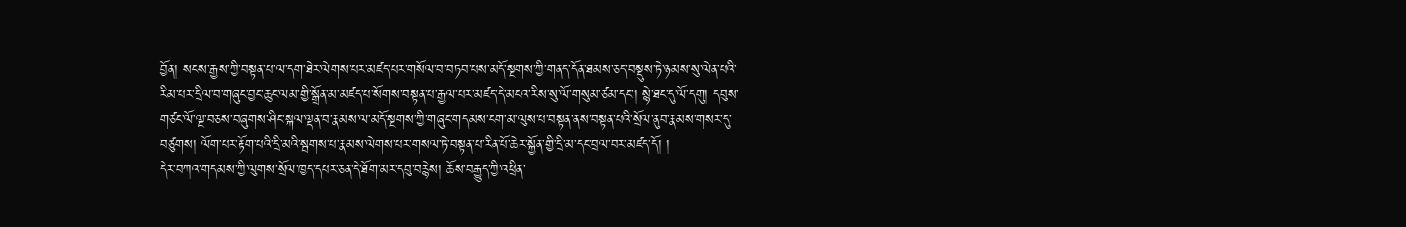བྱོན། སངས་རྒྱས་ཀྱི་བསྟན་པ་ལ་དག་ཐེར་ལེགས་པར་མཛད་པར་གསོལ་བ་བཏབ་པས་མདོ་སྔགས་ཀྱི་གནད་དོན་ཐམས་ཅད་བསྡུས་ཏེ་ཉམས་སུ་ལེན་པའི་རིམ་པར་དྲིལ་བ་གཞུང་བྱང་ཆུང་ལམ་གྱི་སྒྲོན་མ་མཛད་པ་སོགས་བསྟན་པ་རྒྱལ་པར་མཛད་དེ་མངའ་རིས་སུ་ལོ་གསུམ་ཙམ་དང་། སྙེ་ཐང་དུ་ལོ་དགུ། དབུས་གཙང་ལོ་ལྔ་བཅས་བཞུགས་ཤིང་སྐལ་ལྡན་བ་རྣམས་ལ་མདོ་སྔགས་ཀྱི་གཞུང་གདམས་ངག་མ་ལུས་པ་བསྟན་ནས་བསྟན་པའི་སྲོལ་ནུབ་རྣམས་གསར་དུ་བཙུགས། ལོག་པར་རྟོག་པའི་དྲི་མའི་སྦགས་པ་རྣམས་ལེགས་པར་གསལ་ཏེ་བསྟན་པ་རིན་པོ་ཆེར་སྐྱོན་གྱི་དྲི་མ་དང་བྲལ་བར་མཛད་དོ། །
དེར་བཀའ་གདམས་ཀྱི་ལུགས་སྲོལ་ཁྱད་དཔར་ཅན་དེ་ཐོག་མར་དབུ་བརྙེས། ཆོས་བརྒྱུད་ཀྱི་འཕྲིན་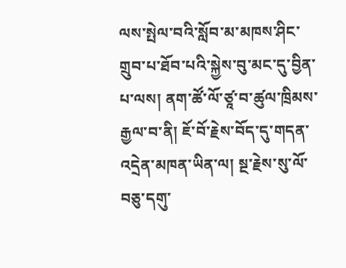ལས་སྤེལ་བའི་སློབ་མ་མཁས་ཤིང་གྲུབ་པ་ཐོབ་པའི་སྐྱེས་བུ་མང་དུ་བྱིན་པ་ལས། ནག་ཚོ་ལོ་ཙཱ་བ་ཚུལ་ཁྲིམས་རྒྱལ་བ་ནི། ཇོ་བོ་རྗེས་བོད་དུ་གདན་འདྲེན་མཁན་ཡིན་ལ། སྔ་རྗེས་སུ་ལོ་བཅུ་དགུ་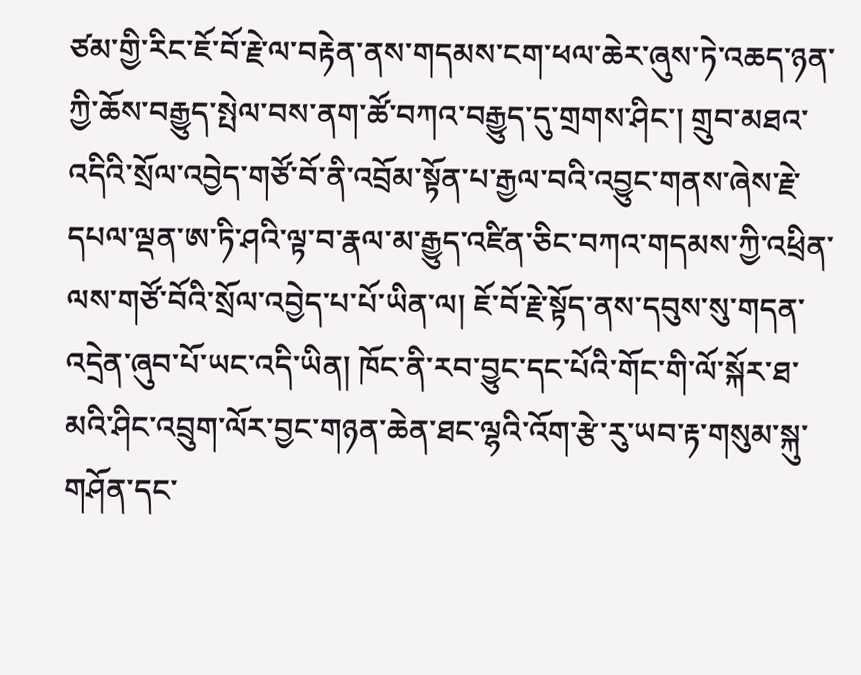ཙམ་གྱི་རིང་ཇོ་བོ་རྗེ་ལ་བརྟེན་ནས་གདམས་ངག་ཕལ་ཆེར་ཞུས་ཏེ་འཆད་ཉན་ཀྱི་ཆོས་བརྒྱུད་སྤེལ་བས་ནག་ཚོ་བཀའ་བརྒྱུད་དུ་གྲགས་ཤིང་། གྲུབ་མཐའ་འདིའི་སྲོལ་འབྱེད་གཙོ་བོ་ནི་འབྲོམ་སྟོན་པ་རྒྱལ་བའི་འབྱུང་གནས་ཞེས་རྗེ་དཔལ་ལྡན་ཨ་ཏི་ཤའི་ལྟ་བ་རྣལ་མ་རྒྱུད་འཛིན་ཅིང་བཀའ་གདམས་ཀྱི་འཕྲིན་ལས་གཙོ་བོའི་སྲོལ་འབྱེད་པ་པོ་ཡིན་ལ། ཇོ་བོ་རྗེ་སྟོད་ནས་དབུས་སུ་གདན་འདྲེན་ཞུབ་པོ་ཡང་འདི་ཡིན། ཁོང་ནི་རབ་བྱུང་དང་པོའི་གོང་གི་ལོ་སྐོར་ཐ་མའི་ཤིང་འབྲུག་ལོར་བྱང་གཉན་ཆེན་ཐང་ལྷའི་འོག་རྩེ་རུ་ཡབ་རྟ་གསུམ་སྐུ་གཤོན་དང་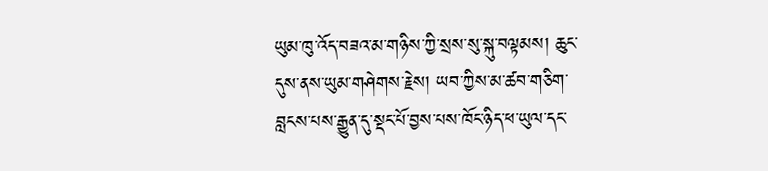ཡུམ་ཁུ་འོད་བཟའ་མ་གཉིས་ཀྱི་སྲས་སུ་སྐུ་བལྟམས། ཆུང་དུས་ནས་ཡུམ་གཤེགས་རྗེས། ཡབ་ཀྱིས་མ་ཚབ་གཅིག་བླངས་པས་རྒྱུན་དུ་སྡང་པོ་བྱས་པས་ཁོང་ཉིད་ཕ་ཡུལ་དང་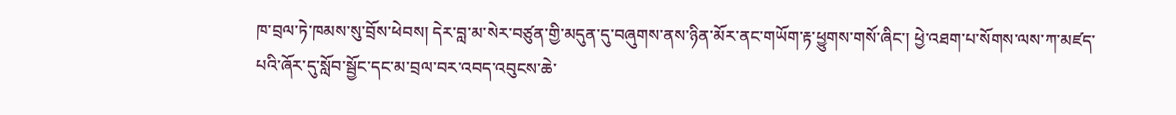ཁ་བྲལ་ཏེ་ཁམས་སུ་བྲོས་ཕེབས། དེར་བླ་མ་སེར་བཙུན་གྱི་མདུན་དུ་བཞུགས་ནས་ཉིན་མོར་ནང་གཡོག་རྟ་ཕྱུགས་གསོ་ཞིང་། ཕྱེ་འཐག་པ་སོགས་ལས་ཀ་མཛད་པའི་ཞོར་དུ་སློབ་སྦྱོང་དང་མ་བྲལ་བར་འབད་འབུངས་ཆེ་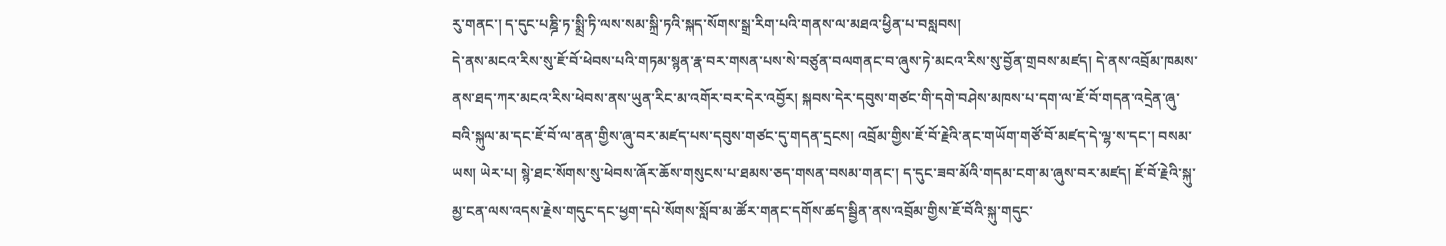རུ་གནང་། ད་དུང་པཎྜི་ཏ་སྨྲི་ཏི་ལས་སམ་སྐྲི་ཏའི་སྐད་སོགས་སྒྲ་རིག་པའི་གནས་ལ་མཐའ་ཕྱིན་པ་བསླབས།
དེ་ནས་མངའ་རིས་སུ་ཇོ་བོ་ཕེབས་པའི་གཏམ་སྙན་རྣ་བར་གསན་པས་སེ་བཙུན་བལགནང་བ་ཞུས་ཏེ་མངའ་རིས་སུ་བྱོན་གྲབས་མཛད། དེ་ནས་འབྲོམ་ཁམས་ནས་ཐད་ཀར་མངའ་རིས་ཕེབས་ནས་ཡུན་རིང་མ་འགོར་བར་དེར་འབྱོར། སྐབས་དེར་དབུས་གཙང་གི་དགེ་བཤེས་མཁས་པ་དག་ལ་ཇོ་བོ་གདན་འདྲེན་ཞུ་བའི་སྐུལ་མ་དང་ཇོ་བོ་ལ་ནན་གྱིས་ཞུ་བར་མཛད་པས་དབུས་གཙང་དུ་གདན་དྲངས། འབྲོམ་གྱིས་ཇོ་བོ་རྗེའི་ནང་གཡོག་གཙོ་བོ་མཛད་དེ་ལྷ་ས་དང་། བསམ་ཡས། ཡེར་པ། སྙེ་ཐང་སོགས་སུ་ཕེབས་ཞོར་ཆོས་གསུངས་པ་ཐམས་ཅད་གསན་བསམ་གནང་། ད་དུང་ཟབ་མོའི་གདམ་ངག་མ་ཞུས་བར་མཛད། ཇོ་བོ་རྗེའི་སྐུ་མྱ་ངན་ལས་འདས་རྗེས་གདུང་དང་ཕྱག་དཔེ་སོགས་སློབ་མ་ཚོར་གནང་དགོས་ཚད་སྦྱིན་ནས་འབྲོམ་གྱིས་ཇོ་བོའི་སྐུ་གདུང་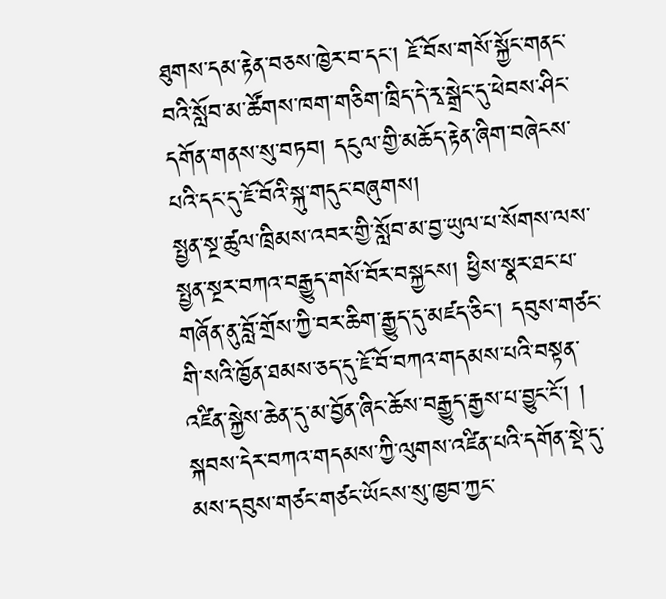ཐུགས་དམ་རྟེན་བཅས་ཁྱེར་བ་དང་། ཇོ་བོས་གསོ་སྐྱོང་གནང་བའི་སློབ་མ་ཚོགས་ཁག་གཅིག་ཁྲིད་དེ་རྭ་སྒྲེང་དུ་ཕེབས་ཤིང་དགོན་གནས་སུ་བཏབ། དངུལ་གྱི་མཆོད་རྟེན་ཞིག་བཞེངས་པའི་དང་དུ་ཇོ་བོའི་སྐུ་གདུང་བཞུགས།
སྤྱན་སྔ་ཚུལ་ཁྲིམས་འབར་གྱི་སློབ་མ་བྱ་ཡུལ་པ་སོགས་ལས་སྤྱན་སྔར་བཀའ་བརྒྱུད་གསོ་བོར་བསྐྱངས། ཕྱིས་སྣར་ཐང་པ་གཞོན་ནུ་བློ་གྲོས་ཀྱི་བར་ཆིག་རྒྱུད་དུ་མཛད་ཅིང་། དབུས་གཙང་གི་སའི་ཁྱོན་ཐམས་ཅད་དུ་ཇོ་བོ་བཀའ་གདམས་པའི་བསྟན་འཛིན་སྐྱེས་ཆེན་དུ་མ་བྱོན་ཞིང་ཆོས་བརྒྱུད་རྒྱས་པ་བྱུང་ངོ་། །
སྐབས་དེར་བཀའ་གདམས་ཀྱི་ལུགས་འཛིན་པའི་དགོན་སྡེ་དུ་མས་དབུས་གཙང་གཙང་ཡོངས་སུ་ཁྱབ་ཀྱང་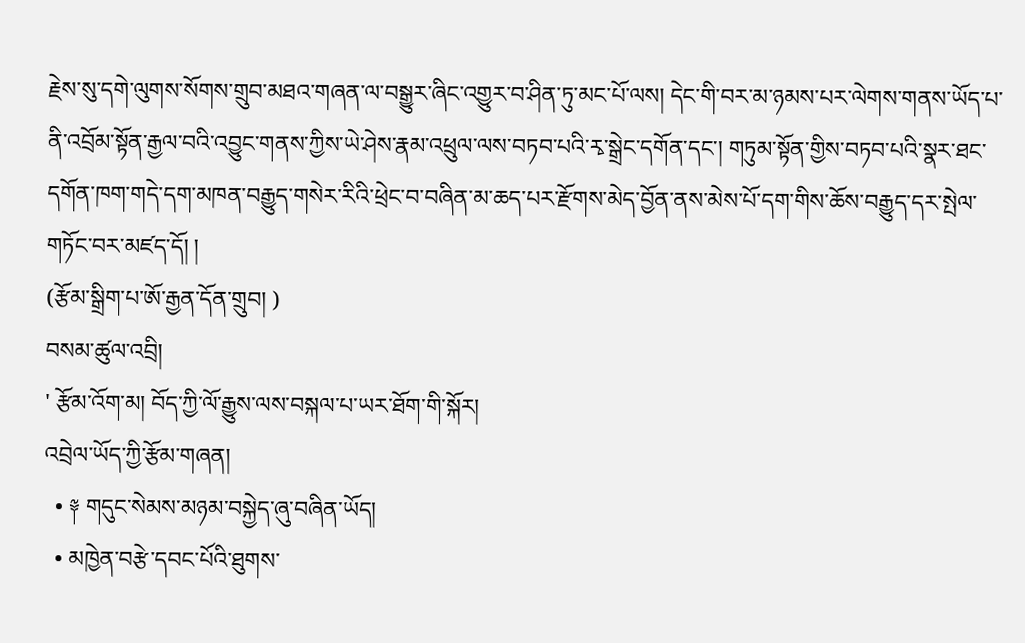རྗེས་སུ་དགེ་ལུགས་སོགས་གྲུབ་མཐའ་གཞན་ལ་བསྒྱུར་ཞིང་འགྱུར་བ་ཤིན་ཏུ་མང་པོ་ལས། དེང་གི་བར་མ་ཉམས་པར་ལེགས་གནས་ཡོད་པ་ནི་འབྲོམ་སྟོན་རྒྱལ་བའི་འབྱུང་གནས་ཀྱིས་ཡེ་ཤེས་རྣམ་འཕྲུལ་ལས་བཏབ་པའི་རྭ་སྒྲེང་དགོན་དང་། གཏུམ་སྟོན་གྱིས་བཏབ་པའི་སྣར་ཐང་དགོན་ཁག་གདེ་དག་མཁན་བརྒྱུད་གསེར་རིའི་ཕྲེང་བ་བཞིན་མ་ཆད་པར་རྫོགས་མེད་བྱོན་ནས་མེས་པོ་དག་གིས་ཆོས་བརྒྱུད་དར་སྤེལ་གཏོང་བར་མཛད་དོ། །
(རྩོམ་སྒྲིག་པ་ཨོ་རྒྱན་དོན་གྲུབ། )
བསམ་ཚུལ་འབྲི།
' རྩོམ་འོག་མ། བོད་ཀྱི་ལོ་རྒྱུས་ལས་བསྐལ་པ་ཡར་ཐོག་གི་སྐོར།
འབྲེལ་ཡོད་ཀྱི་རྩོམ་གཞན།
  • ༈ གདུང་སེམས་མཉམ་བསྐྱེད་ཞུ་བཞིན་ཡོད།
  • མཁྱེན་བརྩེ་དབང་པོའི་ཐུགས་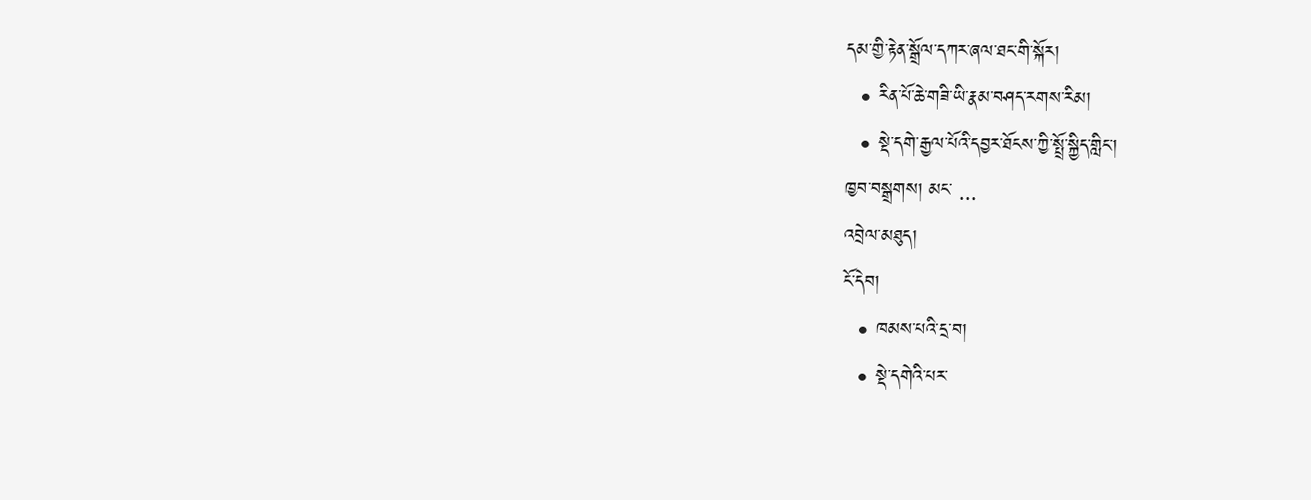དམ་གྱི་རྟེན་སྒྲོལ་དཀར་ཞལ་ཐང་གི་སྐོར།
  • རིན་པོ་ཆེ་གཟི་ཡི་རྣམ་བཤད་རགས་རིམ།
  • སྡེ་དགེ་རྒྱལ་པོའི་དབྱར་ཐོངས་ཀྱི་སྤྲོ་སྐྱིད་གླིང་།
ཁྱབ་བསྒྲགས། མང་ ...
འབྲེལ་མཐུད།
ངོ་དེབ།
  • ཁམས་པའི་དྲ་བ།
  • སྡེ་དགེའི་པར་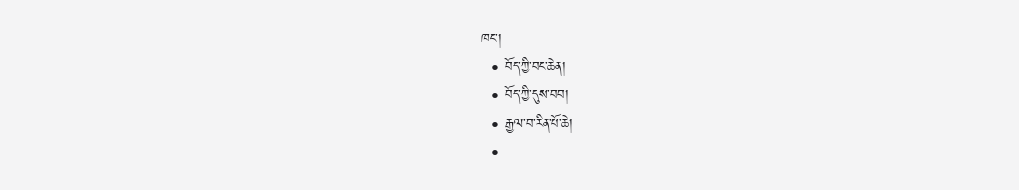ཁང་།
  • བོད་ཀྱི་བང་ཆེན།
  • བོད་ཀྱི་དུས་བབ།
  • རྒྱལ་བ་རིན་པོ་ཆེ།
  •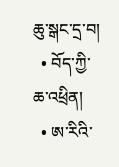ཆུ་སྒང་དྲ་བ།
  • བོད་ཀྱི་ཆ་འཕྲིན།
  • ཨ་རིའི་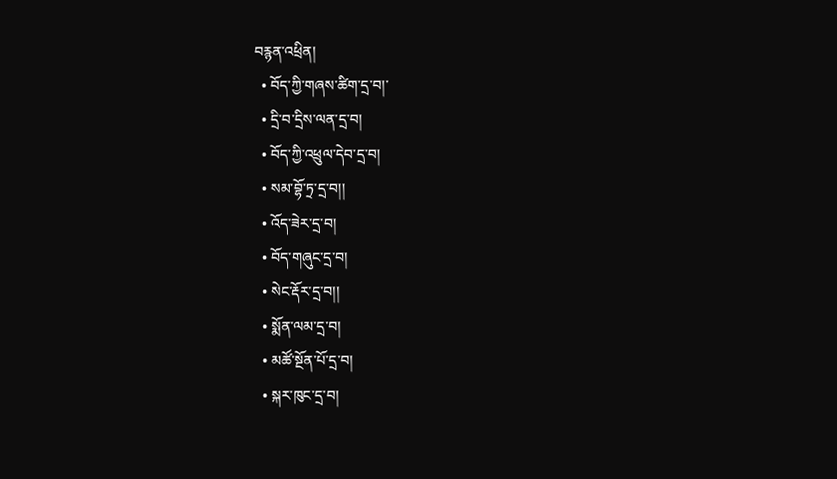བརྙན་འཕྲིན།
  • བོད་ཀྱི་གཞས་ཚིག་དྲ་བ།་
  • དྲི་བ་དྲིས་ལན་དྲ་བ།
  • བོད་ཀྱི་འཕྲུལ་དེབ་དྲ་བ།
  • སམ་བྷོ་ཏྲ་དྲ་བ།།
  • འོད་ཟེར་དྲ་བ།
  • བོད་གཞུང་དྲ་བ།
  • སེང་རྡོར་དྲ་བ།།
  • སྨོན་ལམ་དྲ་བ།
  • མཚོ་སྔོན་པོ་དྲ་བ།
  • སྐར་ཁུང་དྲ་བ།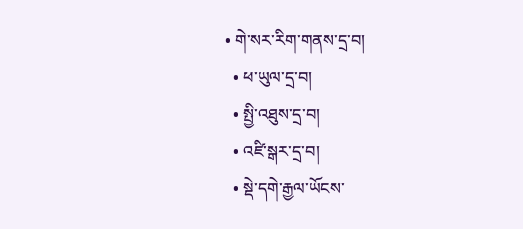• གེ་སར་རིག་གནས་དྲ་བ།
  • ཕ་ཡུལ་དྲ་བ།
  • སྤྱི་འཐུས་དྲ་བ།
  • འཛི་སྒར་དྲ་བ།
  • སྡེ་དགེ་རྒྱལ་ཡོངས་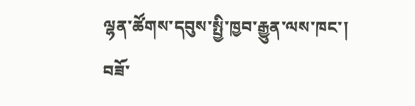ལྷན་ཚོགས་དབུས་སྤྱི་ཁྱབ་རྒྱུན་ལས་ཁང་།
བཟོ་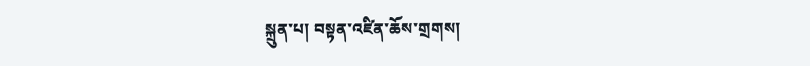སྐྲུན་པ། བསྟན་འཛིན་ཆོས་གྲགས།